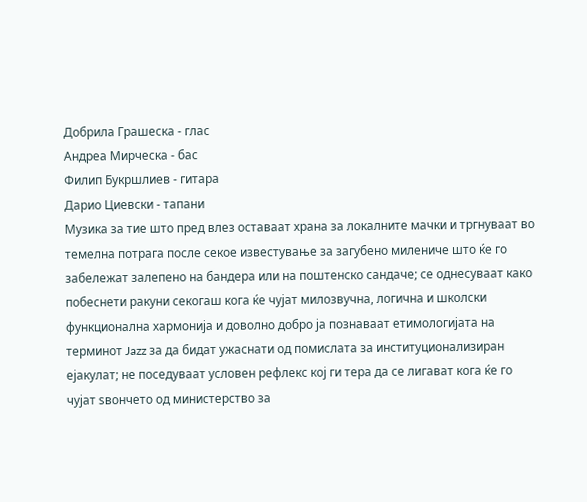Добрила Грашеска - глас
Андреа Мирческа - бас
Филип Букршлиев - гитара
Дарио Циевски - тапани
Музика за тие што пред влез оставаат храна за локалните мачки и тргнуваат во темелна потрага после секое известување за загубено милениче што ќе го забележат залепено на бандера или на поштенско сандаче; се однесуваат како побеснети ракуни секогаш кога ќе чујат милозвучна, логична и школски функционална хармонија и доволно добро ја познаваат етимологијата на терминот Jazz за да бидат ужаснати од помислата за институционализиран ејакулат; не поседуваат условен рефлекс кој ги тера да се лигават кога ќе го чујат ѕвончето од министерство за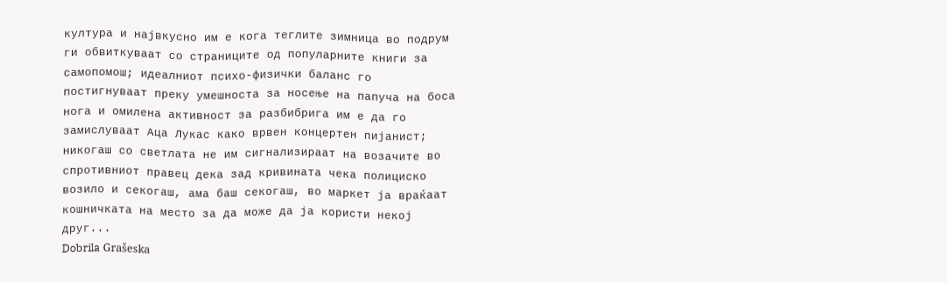култура и највкусно им е кога теглите зимница во подрум ги обвиткуваат со страниците од популарните книги за самопомош; идеалниот психо-физички баланс го постигнуваат преку умешноста за носење на папуча на боса нога и омилена активност за разбибрига им е да го замислуваат Аца Лукас како врвен концертен пијанист; никогаш со светлата не им сигнализираат на возачите во спротивниот правец дека зад кривината чека полициско возило и секогаш, ама баш секогаш, во маркет ја враќаат кошничката на место за да може да ја користи некој друг...
Dobrila Grašeska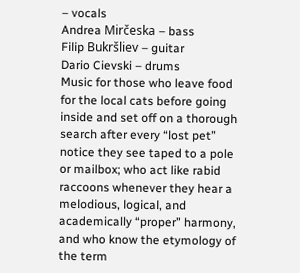– vocals
Andrea Mirčeska – bass
Filip Bukršliev – guitar
Dario Cievski – drums
Music for those who leave food for the local cats before going inside and set off on a thorough search after every “lost pet” notice they see taped to a pole or mailbox; who act like rabid raccoons whenever they hear a melodious, logical, and academically “proper” harmony, and who know the etymology of the term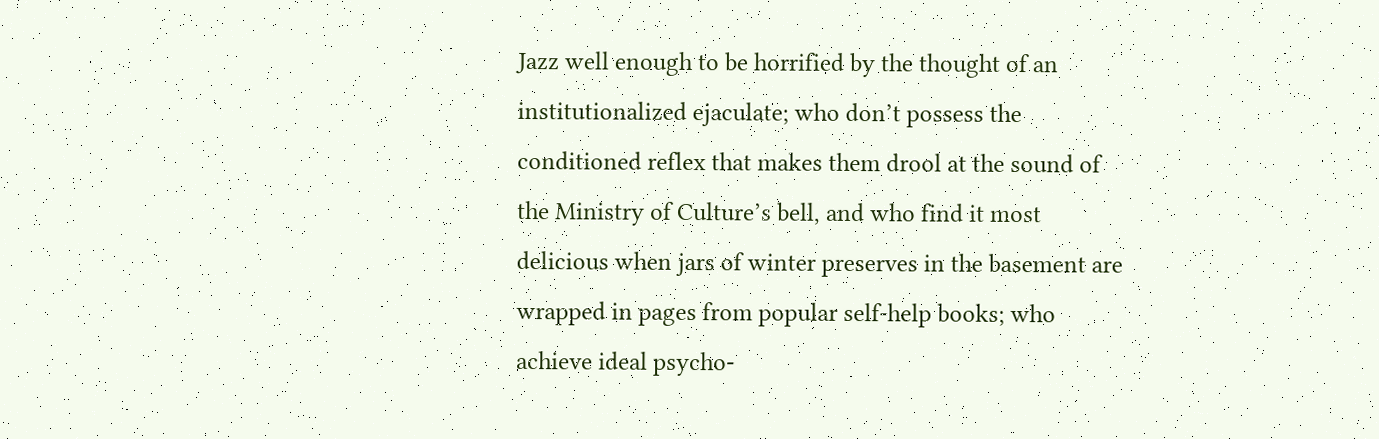Jazz well enough to be horrified by the thought of an institutionalized ejaculate; who don’t possess the conditioned reflex that makes them drool at the sound of the Ministry of Culture’s bell, and who find it most delicious when jars of winter preserves in the basement are wrapped in pages from popular self-help books; who achieve ideal psycho-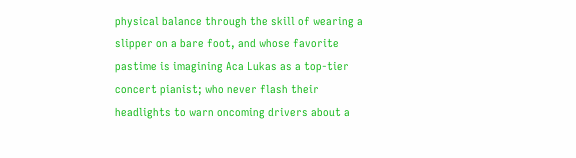physical balance through the skill of wearing a slipper on a bare foot, and whose favorite pastime is imagining Aca Lukas as a top-tier concert pianist; who never flash their headlights to warn oncoming drivers about a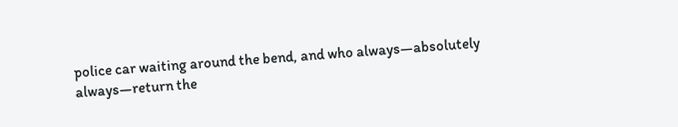police car waiting around the bend, and who always—absolutely always—return the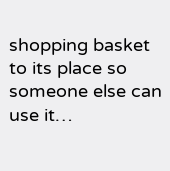shopping basket to its place so someone else can use it…